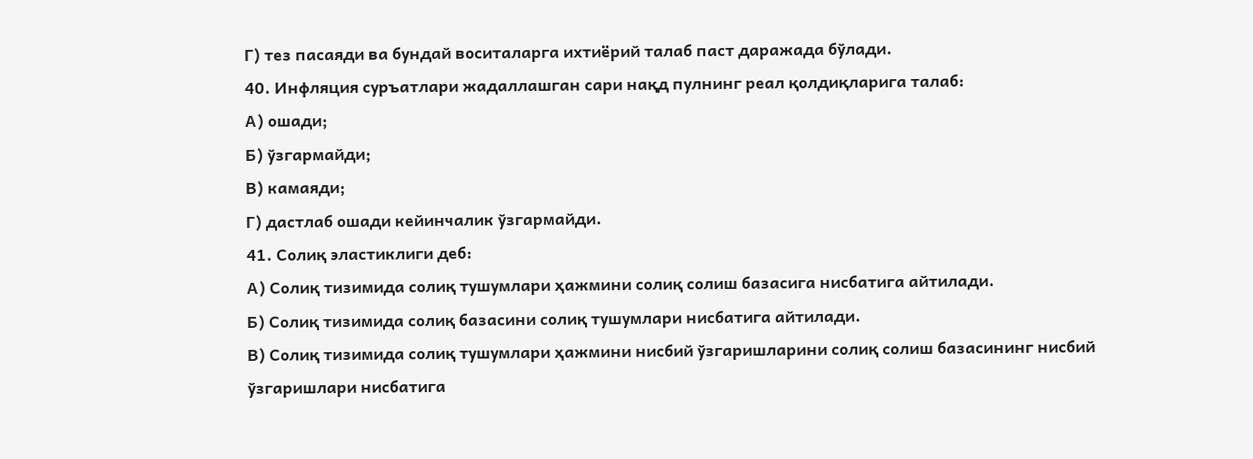Г) тез пасаяди ва бундай воситаларга ихтиёрий талаб паст даражада бўлади.
40. Инфляция суръатлари жадаллашган сари нақд пулнинг реал қолдиқларига талаб:
А) ошади;
Б) ўзгармайди;
В) камаяди;
Г) дастлаб ошади кейинчалик ўзгармайди.
41. Солиқ эластиклиги деб:
А) Солиқ тизимида солиқ тушумлари ҳажмини солиқ солиш базасига нисбатига айтилади.
Б) Солиқ тизимида солиқ базасини солиқ тушумлари нисбатига айтилади.
В) Солиқ тизимида солиқ тушумлари ҳажмини нисбий ўзгаришларини солиқ солиш базасининг нисбий ўзгаришлари нисбатига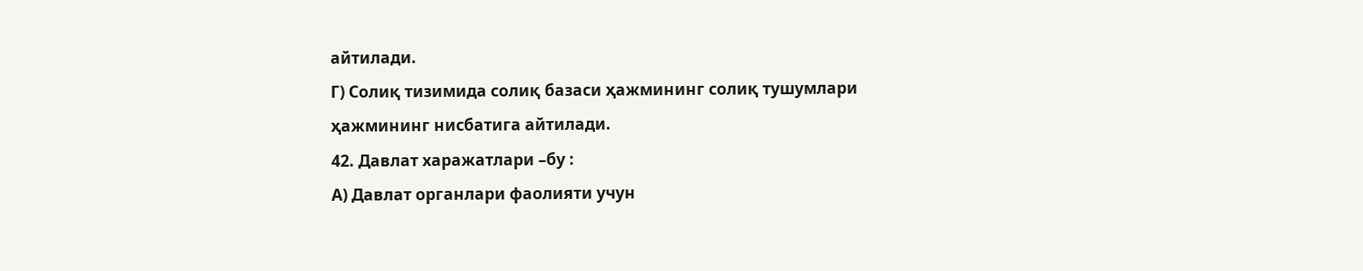айтилади.
Г) Солиқ тизимида солиқ базаси ҳажмининг солиқ тушумлари ҳажмининг нисбатига айтилади.
42. Давлат харажатлари –бу :
А) Давлат органлари фаолияти учун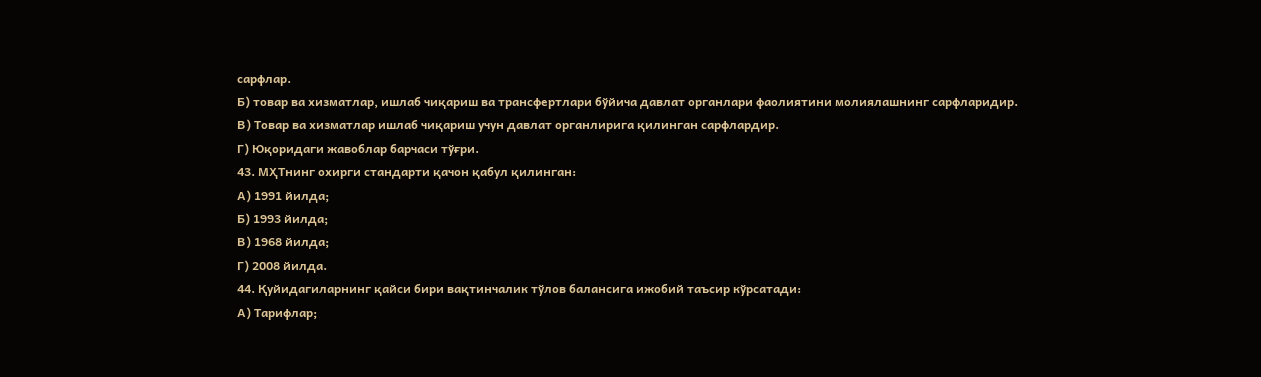сарфлар.
Б) товар ва хизматлар, ишлаб чиқариш ва трансфертлари бўйича давлат органлари фаолиятини молиялашнинг сарфларидир.
В) Товар ва хизматлар ишлаб чиқариш учун давлат органлирига қилинган сарфлардир.
Г) Юқоридаги жавоблар барчаси тўғри.
43. МҲТнинг охирги стандарти қачон қабул қилинган:
А) 1991 йилда;
Б) 1993 йилда;
В) 1968 йилда;
Г) 2008 йилда.
44. Қуйидагиларнинг қайси бири вақтинчалик тўлов балансига ижобий таъсир кўрсатади:
А) Тарифлар;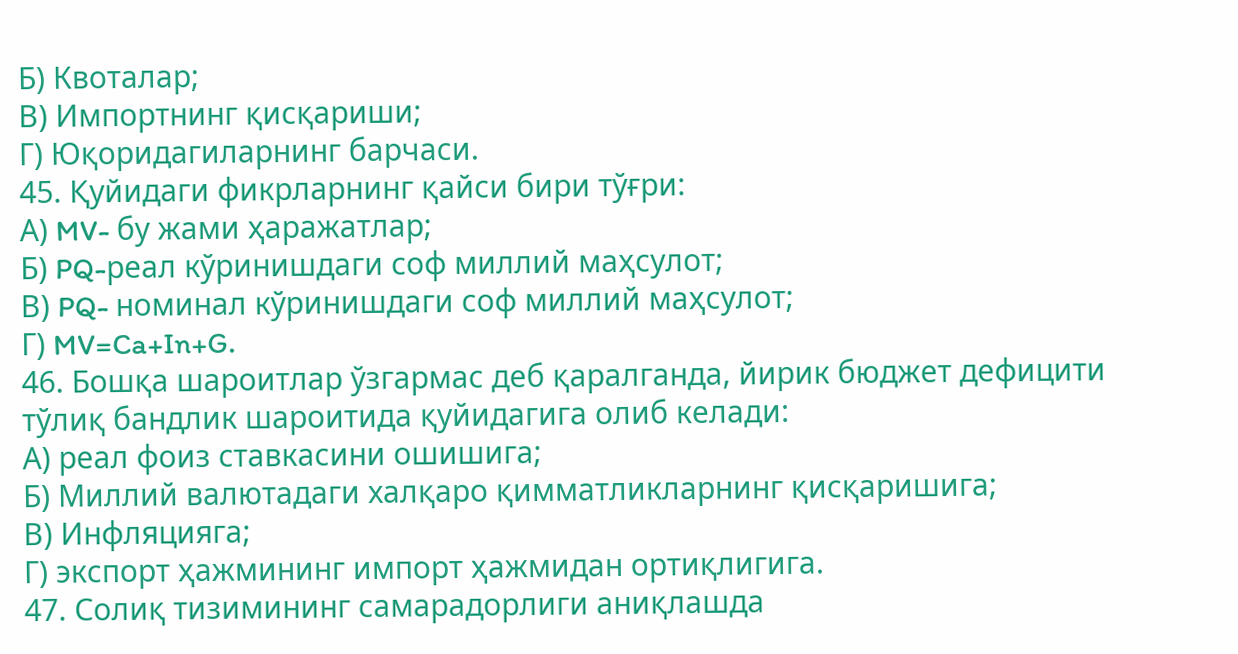Б) Квоталар;
В) Импортнинг қисқариши;
Г) Юқоридагиларнинг барчаси.
45. Қуйидаги фикрларнинг қайси бири тўғри:
А) MV- бу жами ҳаражатлар;
Б) PQ-реал кўринишдаги соф миллий маҳсулот;
В) PQ- номинал кўринишдаги соф миллий маҳсулот;
Г) MV=Ca+In+G.
46. Бошқа шароитлар ўзгармас деб қаралганда, йирик бюджет дефицити тўлиқ бандлик шароитида қуйидагига олиб келади:
А) реал фоиз ставкасини ошишига;
Б) Миллий валютадаги халқаро қимматликларнинг қисқаришига;
В) Инфляцияга;
Г) экспорт ҳажмининг импорт ҳажмидан ортиқлигига.
47. Солиқ тизимининг самарадорлиги аниқлашда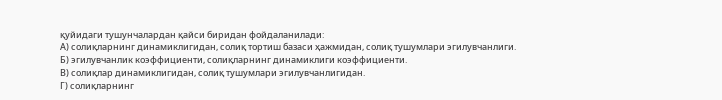қуйидаги тушунчалардан қайси биридан фойдаланилади:
А) солиқларнинг динамиклигидан, солиқ тортиш базаси ҳажмидан, солиқ тушумлари эгилувчанлиги.
Б) эгилувчанлик коэффициенти, солиқларнинг динамиклиги коэффициенти.
В) солиқлар динамиклигидан, солиқ тушумлари эгилувчанлигидан.
Г) солиқларнинг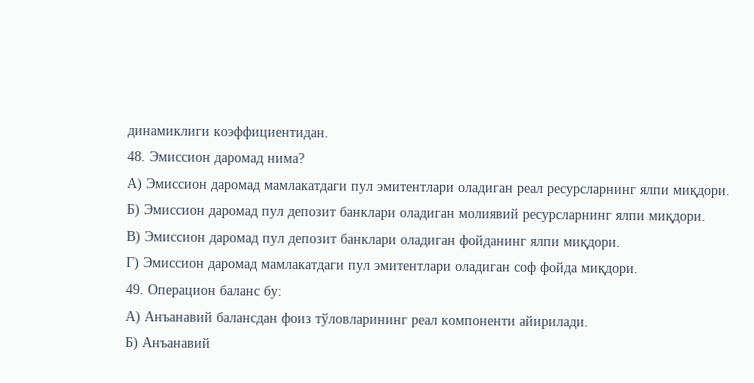динамиклиги коэффициентидан.
48. Эмиссион даромад нима?
А) Эмиссион даромад мамлакатдаги пул эмитентлари оладиган реал ресурсларнинг ялпи миқдори.
Б) Эмиссион даромад пул депозит банклари оладиган молиявий ресурсларнинг ялпи миқдори.
В) Эмиссион даромад пул депозит банклари оладиган фойданинг ялпи миқдори.
Г) Эмиссион даромад мамлакатдаги пул эмитентлари оладиган соф фойда миқдори.
49. Операцион баланс бу:
А) Анъанавий балансдан фоиз тўловларининг реал компоненти айирилади.
Б) Анъанавий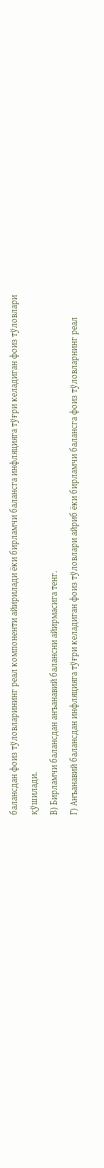балансдан фоиз тўловларининг реал компоненти айирилади ёки бирламчи балансга инфляцияга тўғри келадиган фоиз тўловлари қўшилади.
В) Бирламчи балансдан анъанавий балансни айирмасига тенг.
Г) Анъанавий балансдан инфляцияга тўғри келадиган фоиз тўловлари айриб ёки бирламчи балансга фоиз тўловларнинг реал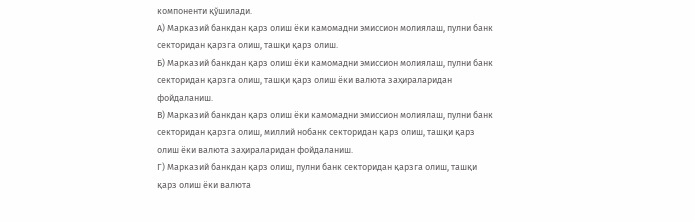компоненти қўшилади.
А) Марказий банкдан қарз олиш ёки камомадни эмиссион молиялаш, пулни банк секторидан қарзга олиш, ташқи қарз олиш.
Б) Марказий банкдан қарз олиш ёки камомадни эмиссион молиялаш, пулни банк секторидан қарзга олиш, ташқи қарз олиш ёки валюта заҳираларидан фойдаланиш.
В) Марказий банкдан қарз олиш ёки камомадни эмиссион молиялаш, пулни банк секторидан қарзга олиш, миллий нобанк секторидан қарз олиш, ташқи қарз олиш ёки валюта заҳираларидан фойдаланиш.
Г) Марказий банкдан қарз олиш, пулни банк секторидан қарзга олиш, ташқи қарз олиш ёки валюта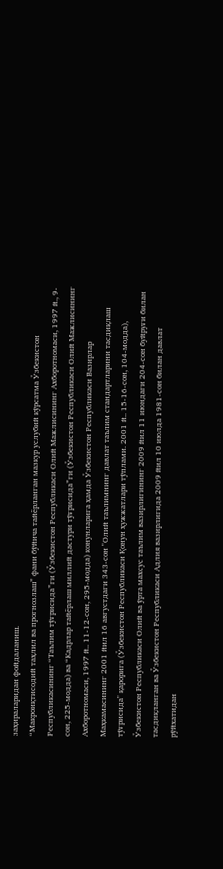заҳираларидан фойдаланиш.
“Макроиқтисодий таҳлил ва прогнозлаш” фани бўйича тайёрланган мазкур услубий кўрсатма Ўзбекистон Республикасининг “Таълим тўғрисида”ги (Ўзбекистон Республикаси Олий Мажлисининг Ахборотномаси, 1997 й., 9-сон, 225-модда) ва “Кадрлар тайёрлаш миллий дастури тўғрисида”ги (Ўзбекистон Республикаси Олий Мажлисининг Ахборотномаси, 1997 й.. 11-12-сон, 295-модда) конунларига ҳамда Ўзбекистон Республикаси Вазирлар Маҳкамасининг 2001 йил 16 августдаги 343-сон "Олий таълимнинг давлат таълим стандартларини тасдиқлаш тўғрисида" қарорига (Ўзбекистон Республикаси Қонун ҳужжатлари тўплами. 2001 й.. 15-16-сон, 104-модда), Ўзбекистон Республикаси Олий ва ўрта махсус таълим вазирлигининг 2009 йил 11 июндаги 204-сон буйруғи билан тасдиқланган ва Ўзбекистон Республикаси Адлия вазирлигида 2009 йил 10 июлда 1981-сон билан давлат рўйхатидан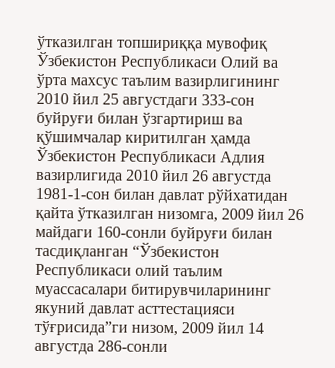ўтказилган топшириққа мувофиқ Ўзбекистон Республикаси Олий ва ўрта махсус таълим вазирлигининг 2010 йил 25 августдаги 333-сон буйруғи билан ўзгартириш ва қўшимчалар киритилган ҳамда Ўзбекистон Республикаси Адлия вазирлигида 2010 йил 26 августда 1981-1-сон билан давлат рўйхатидан қайта ўтказилган низомга, 2009 йил 26 майдаги 160-сонли буйруғи билан тасдиқланган “Ўзбекистон Республикаси олий таълим муассасалари битирувчиларининг якуний давлат асттестацияси тўғрисида”ги низом, 2009 йил 14 августда 286-сонли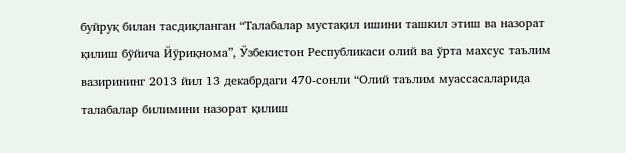буйруқ билан тасдиқланган “Талабалар мустақил ишини ташкил этиш ва назорат қилиш бўйича Йўриқнома”, Ўзбекистон Республикаси олий ва ўрта махсус таълим вазирининг 2013 йил 13 декабрдаги 470-сонли “Олий таълим муассасаларида талабалар билимини назорат қилиш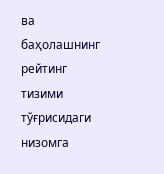ва баҳолашнинг рейтинг тизими тўғрисидаги низомга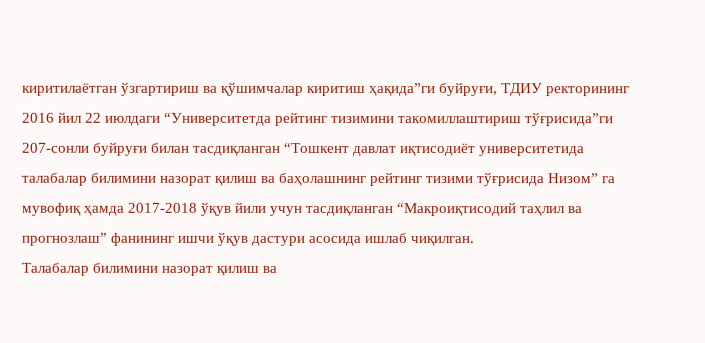киритилаётган ўзгартириш ва қўшимчалар киритиш ҳақида”ги буйруғи, ТДИУ ректорининг 2016 йил 22 июлдаги “Университетда рейтинг тизимини такомиллаштириш тўғрисида”ги 207-сонли буйруғи билан тасдиқланган “Тошкент давлат иқтисодиёт университетида талабалар билимини назорат қилиш ва баҳолашнинг рейтинг тизими тўғрисида Низом” га мувофиқ ҳамда 2017-2018 ўқув йили учун тасдиқланган “Макроиқтисодий таҳлил ва прогнозлаш” фанининг ишчи ўқув дастури асосида ишлаб чиқилган.
Талабалар билимини назорат қилиш ва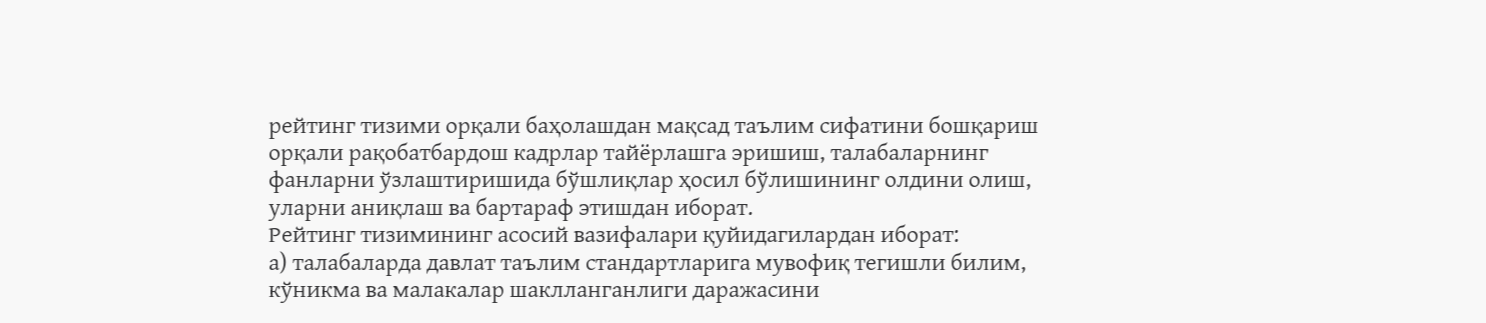рейтинг тизими орқали баҳолашдан мақсад таълим сифатини бошқариш орқали рақобатбардош кадрлар тайёрлашга эришиш, талабаларнинг фанларни ўзлаштиришида бўшлиқлар ҳосил бўлишининг олдини олиш, уларни аниқлаш ва бартараф этишдан иборат.
Рейтинг тизимининг асосий вазифалари қуйидагилардан иборат:
а) талабаларда давлат таълим стандартларига мувофиқ тегишли билим, кўникма ва малакалар шаклланганлиги даражасини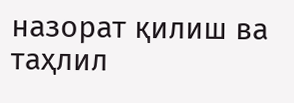назорат қилиш ва таҳлил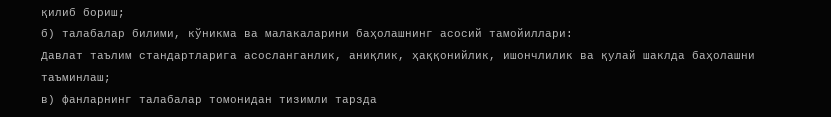қилиб бориш;
б) талабалар билими, кўникма ва малакаларини баҳолашнинг асосий тамойиллари:
Давлат таълим стандартларига асосланганлик, аниқлик, ҳаққонийлик, ишончлилик ва қулай шаклда баҳолашни таъминлаш;
в) фанларнинг талабалар томонидан тизимли тарзда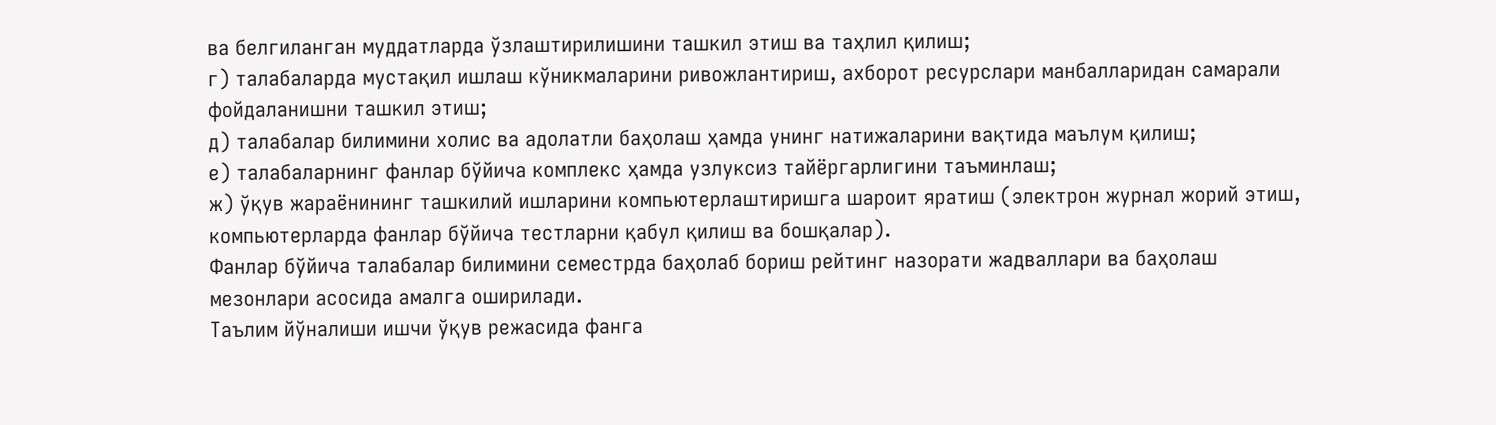ва белгиланган муддатларда ўзлаштирилишини ташкил этиш ва таҳлил қилиш;
г) талабаларда мустақил ишлаш кўникмаларини ривожлантириш, ахборот ресурслари манбалларидан самарали фойдаланишни ташкил этиш;
д) талабалар билимини холис ва адолатли баҳолаш ҳамда унинг натижаларини вақтида маълум қилиш;
е) талабаларнинг фанлар бўйича комплекс ҳамда узлуксиз тайёргарлигини таъминлаш;
ж) ўқув жараёнининг ташкилий ишларини компьютерлаштиришга шароит яратиш (электрон журнал жорий этиш, компьютерларда фанлар бўйича тестларни қабул қилиш ва бошқалар).
Фанлар бўйича талабалар билимини семестрда баҳолаб бориш рейтинг назорати жадваллари ва баҳолаш мезонлари асосида амалга оширилади.
Таълим йўналиши ишчи ўқув режасида фанга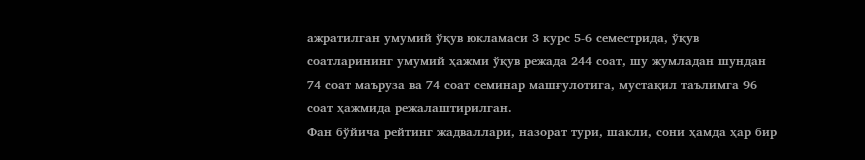ажратилган умумий ўқув юкламаси 3 курс 5-6 семестрида, ўқув соатларининг умумий ҳажми ўқув режада 244 соат, шу жумладан шундан 74 соат маъруза ва 74 соат семинар машғулотига, мустақил таълимга 96 соат ҳажмида режалаштирилган.
Фан бўйича рейтинг жадваллари, назорат тури, шакли, сони ҳамда ҳар бир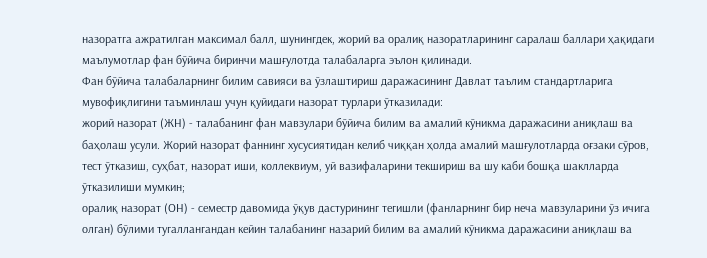назоратга ажратилган максимал балл, шунингдек, жорий ва оралиқ назоратларининг саралаш баллари ҳақидаги маълумотлар фан бўйича биринчи машғулотда талабаларга эълон қилинади.
Фан бўйича талабаларнинг билим савияси ва ўзлаштириш даражасининг Давлат таълим стандартларига мувофиқлигини таъминлаш учун қуйидаги назорат турлари ўтказилади:
жорий назорат (ЖН) - талабанинг фан мавзулари бўйича билим ва амалий кўникма даражасини аниқлаш ва баҳолаш усули. Жорий назорат фаннинг хусусиятидан келиб чиққан ҳолда амалий машғулотларда оғзаки сўров, тест ўтказиш, суҳбат, назорат иши, коллеквиум, уй вазифаларини текшириш ва шу каби бошқа шаклларда ўтказилиши мумкин;
оралиқ назорат (ОН) - семестр давомида ўқув дастурининг тегишли (фанларнинг бир неча мавзуларини ўз ичига олган) бўлими тугаллангандан кейин талабанинг назарий билим ва амалий кўникма даражасини аниқлаш ва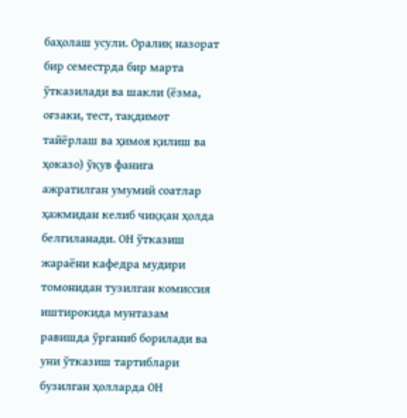баҳолаш усули. Оралиқ назорат бир семестрда бир марта ўтказилади ва шакли (ёзма, оғзаки, тест, тақдимот тайёрлаш ва ҳимоя қилиш ва ҳоказо) ўқув фанига ажратилган умумий соатлар ҳажмидан келиб чиққан ҳолда белгиланади. ОН ўтказиш жараёни кафедра мудири томонидан тузилган комиссия иштирокида мунтазам равишда ўрганиб борилади ва уни ўтказиш тартиблари бузилган ҳолларда ОН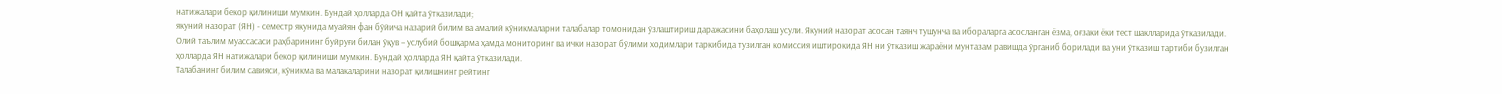натижалари бекор қилиниши мумкин. Бундай ҳолларда ОН қайта ўтказилади;
якуний назорат (ЯН) - семестр якунида муайян фан бўйича назарий билим ва амалий кўникмаларни талабалар томонидан ўзлаштириш даражасини баҳолаш усули. Якуний назорат асосан таянч тушунча ва ибораларга асосланган ёзма, оғзаки ёки тест шаклларида ўтказилади.
Олий таълим муассасаси раҳбарининг буйруғи билан ўқув – услубий бошқарма ҳамда мониторинг ва ички назорат бўлими ходимлари таркибида тузилган комиссия иштирокида ЯН ни ўтказиш жараёни мунтазам равишда ўрганиб борилади ва уни ўтказиш тартиби бузилган ҳолларда ЯН натижалари бекор қилиниши мумкин. Бундай ҳолларда ЯН қайта ўтказилади.
Талабанинг билим савияси, кўникма ва малакаларини назорат қилишнинг рейтинг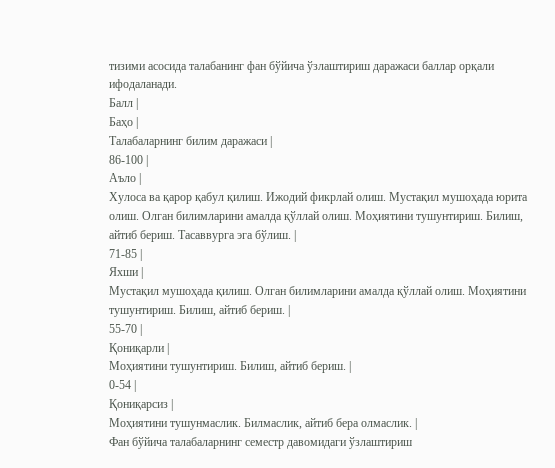тизими асосида талабанинг фан бўйича ўзлаштириш даражаси баллар орқали ифодаланади.
Балл |
Баҳо |
Талабаларнинг билим даражаси |
86-100 |
Аъло |
Хулоса ва қарор қабул қилиш. Ижодий фикрлай олиш. Мустақил мушоҳада юрита олиш. Олган билимларини амалда қўллай олиш. Моҳиятини тушунтириш. Билиш, айтиб бериш. Тасаввурга эга бўлиш. |
71-85 |
Яхши |
Мустақил мушоҳада қилиш. Олган билимларини амалда қўллай олиш. Моҳиятини тушунтириш. Билиш, айтиб бериш. |
55-70 |
Қониқарли |
Моҳиятини тушунтириш. Билиш, айтиб бериш. |
0-54 |
Қониқарсиз |
Моҳиятини тушунмаслик. Билмаслик, айтиб бера олмаслик. |
Фан бўйича талабаларнинг семестр давомидаги ўзлаштириш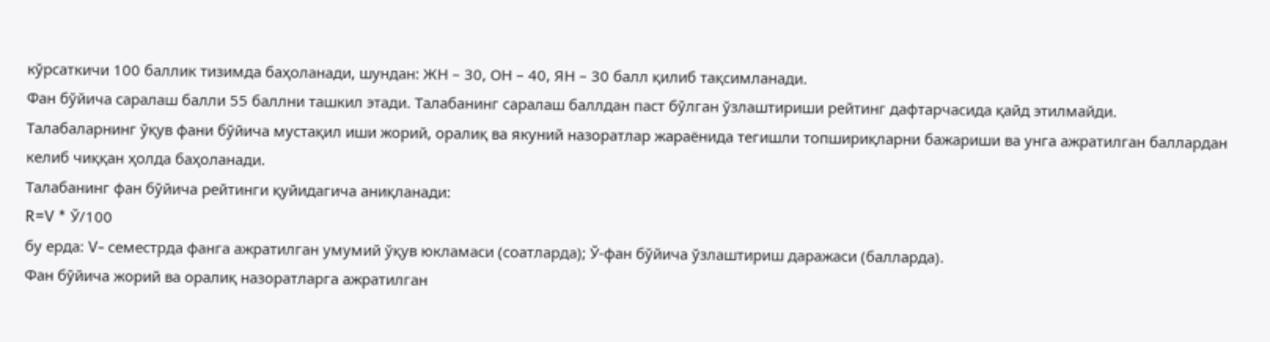кўрсаткичи 100 баллик тизимда баҳоланади, шундан: ЖН – 30, ОН – 40, ЯН – 30 балл қилиб тақсимланади.
Фан бўйича саралаш балли 55 баллни ташкил этади. Талабанинг саралаш баллдан паст бўлган ўзлаштириши рейтинг дафтарчасида қайд этилмайди.
Талабаларнинг ўқув фани бўйича мустақил иши жорий, оралиқ ва якуний назоратлар жараёнида тегишли топшириқларни бажариши ва унга ажратилган баллардан келиб чиққан ҳолда баҳоланади.
Талабанинг фан бўйича рейтинги қуйидагича аниқланади:
R=V * Ў/100
бу ерда: V- семестрда фанга ажратилган умумий ўқув юкламаси (соатларда); Ў-фан бўйича ўзлаштириш даражаси (балларда).
Фан бўйича жорий ва оралиқ назоратларга ажратилган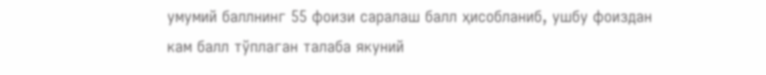умумий баллнинг 55 фоизи саралаш балл ҳисобланиб, ушбу фоиздан кам балл тўплаган талаба якуний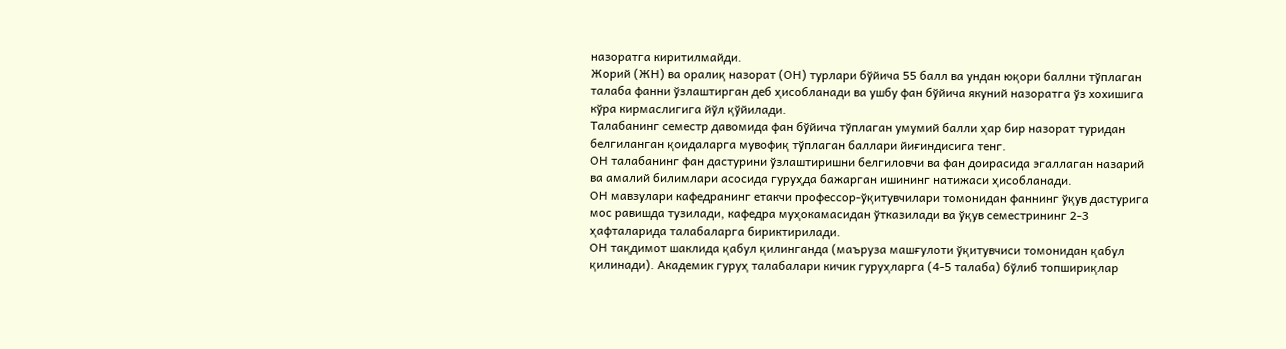назоратга киритилмайди.
Жорий (ЖН) ва оралиқ назорат (ОН) турлари бўйича 55 балл ва ундан юқори баллни тўплаган талаба фанни ўзлаштирган деб ҳисобланади ва ушбу фан бўйича якуний назоратга ўз хохишига кўра кирмаслигига йўл қўйилади.
Талабанинг семестр давомида фан бўйича тўплаган умумий балли ҳар бир назорат туридан белгиланган қоидаларга мувофиқ тўплаган баллари йиғиндисига тенг.
ОН талабанинг фан дастурини ўзлаштиришни белгиловчи ва фан доирасида эгаллаган назарий ва амалий билимлари асосида гуруҳда бажарган ишининг натижаси ҳисобланади.
ОН мавзулари кафедранинг етакчи профессор-ўқитувчилари томонидан фаннинг ўқув дастурига мос равишда тузилади, кафедра муҳокамасидан ўтказилади ва ўқув семестрининг 2-3 ҳафталарида талабаларга бириктирилади.
ОН тақдимот шаклида қабул қилинганда (маъруза машғулоти ўқитувчиси томонидан қабул қилинади). Академик гуруҳ талабалари кичик гуруҳларга (4-5 талаба) бўлиб топшириқлар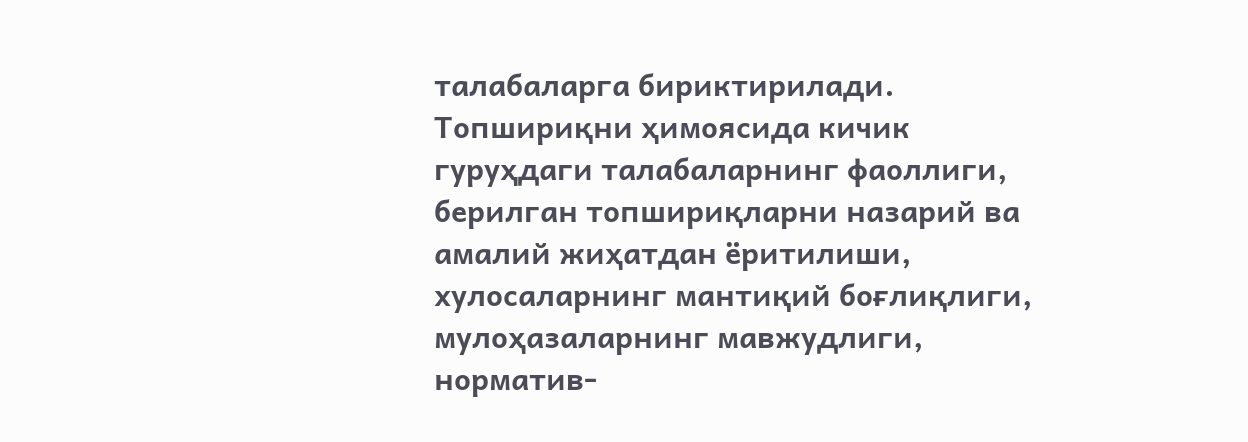талабаларга бириктирилади. Топшириқни ҳимоясида кичик гуруҳдаги талабаларнинг фаоллиги, берилган топшириқларни назарий ва амалий жиҳатдан ёритилиши, хулосаларнинг мантиқий боғлиқлиги, мулоҳазаларнинг мавжудлиги, норматив-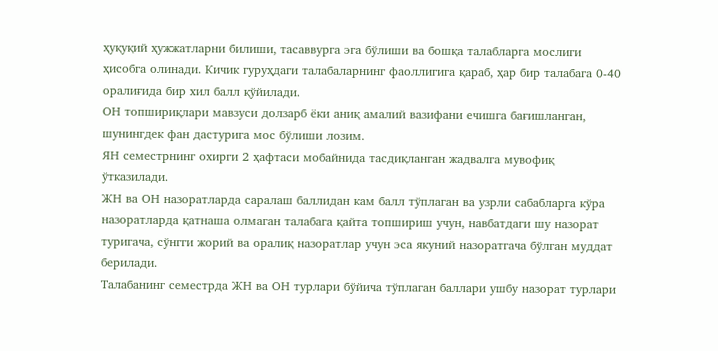ҳуқуқий ҳужжатларни билиши, тасаввурга эга бўлиши ва бошқа талабларга мослиги ҳисобга олинади. Кичик гуруҳдаги талабаларнинг фаоллигига қараб, ҳар бир талабага 0-40 оралиғида бир хил балл қўйилади.
ОН топшириқлари мавзуси долзарб ёки аниқ амалий вазифани ечишга бағишланган, шунингдек фан дастурига мос бўлиши лозим.
ЯН семестрнинг охирги 2 ҳафтаси мобайнида тасдиқланган жадвалга мувофиқ ўтказилади.
ЖН ва ОН назоратларда саралаш баллидан кам балл тўплаган ва узрли сабабларга кўра назоратларда қатнаша олмаган талабага қайта топшириш учун, навбатдаги шу назорат туригача, сўнгги жорий ва оралиқ назоратлар учун эса якуний назоратгача бўлган муддат берилади.
Талабанинг семестрда ЖН ва ОН турлари бўйича тўплаган баллари ушбу назорат турлари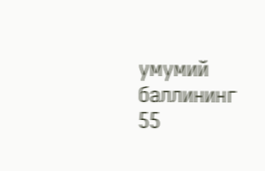умумий баллининг 55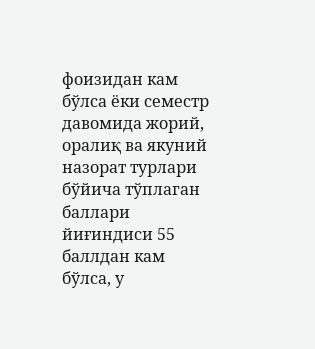фоизидан кам бўлса ёки семестр давомида жорий, оралиқ ва якуний назорат турлари бўйича тўплаган баллари йиғиндиси 55 баллдан кам бўлса, у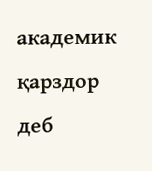академик қарздор деб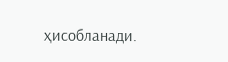ҳисобланади.